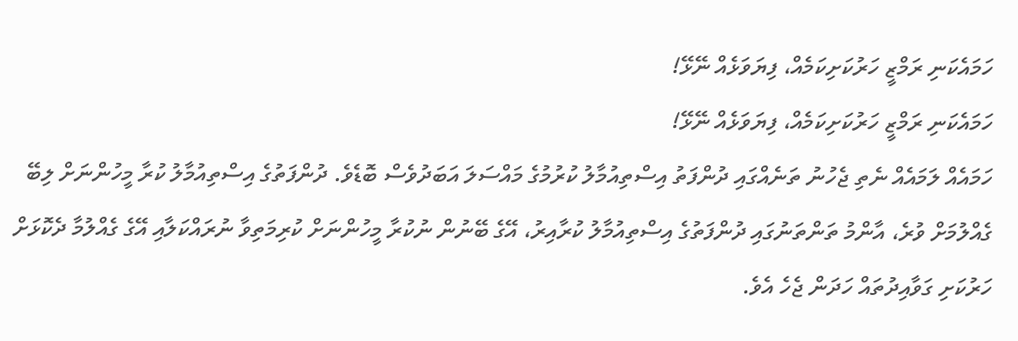ހަމައެކަނި ރަމްޒީ ހަރުކަށިކަމެއް، ފިޔަވަޅެއް ނޭޅޭ!
ހަމައެކަނި ރަމްޒީ ހަރުކަށިކަމެއް، ފިޔަވަޅެއް ނޭޅޭ!
ހަމައެއް ލަމައެއް ނެތި ޖެހުނު ތަނެއްގައި ދުންފަތު އިސްތިއުމާލު ކުރުމުގެ މައްސަލަ އަބަދުވެސް ބޮޑެވެ. ދުންފަތުގެ އިސްތިއުމާލު ކުރާ މީހުންނަށް ލިބޭ ގެއްލުމަށް ވުރެ، އާންމު ތަންތަނުގައި ދުންފަތުގެ އިސްތިއުމާލު ކުރާއިރު، އޭގެ ބޭނުން ނުކުރާ މީހުންނަށް ކުރިމަތިވާ ނުރައްކަލާއި އޭގެ ގެއްލުމާ ދެކޮޅަށް ހަރުކަށި ގަވާއިދުތައް ހަދަން ޖެހެ އެވެ.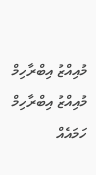މުއިއްޒު އިބްރާހިމް މުއިއްޒު އިބްރާހިމް
ހަމައެއް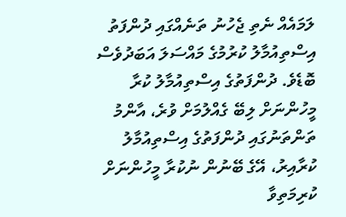ލަމައެއް ނެތި ޖެހުނު ތަނެއްގައި ދުންފަތު އިސްތިއުމާލު ކުރުމުގެ މައްސަލަ އަބަދުވެސް ބޮޑެވެ. ދުންފަތުގެ އިސްތިއުމާލު ކުރާ މީހުންނަށް ލިބޭ ގެއްލުމަށް ވުރެ، އާންމު ތަންތަނުގައި ދުންފަތުގެ އިސްތިއުމާލު ކުރާއިރު، އޭގެ ބޭނުން ނުކުރާ މީހުންނަށް ކުރިމަތިވާ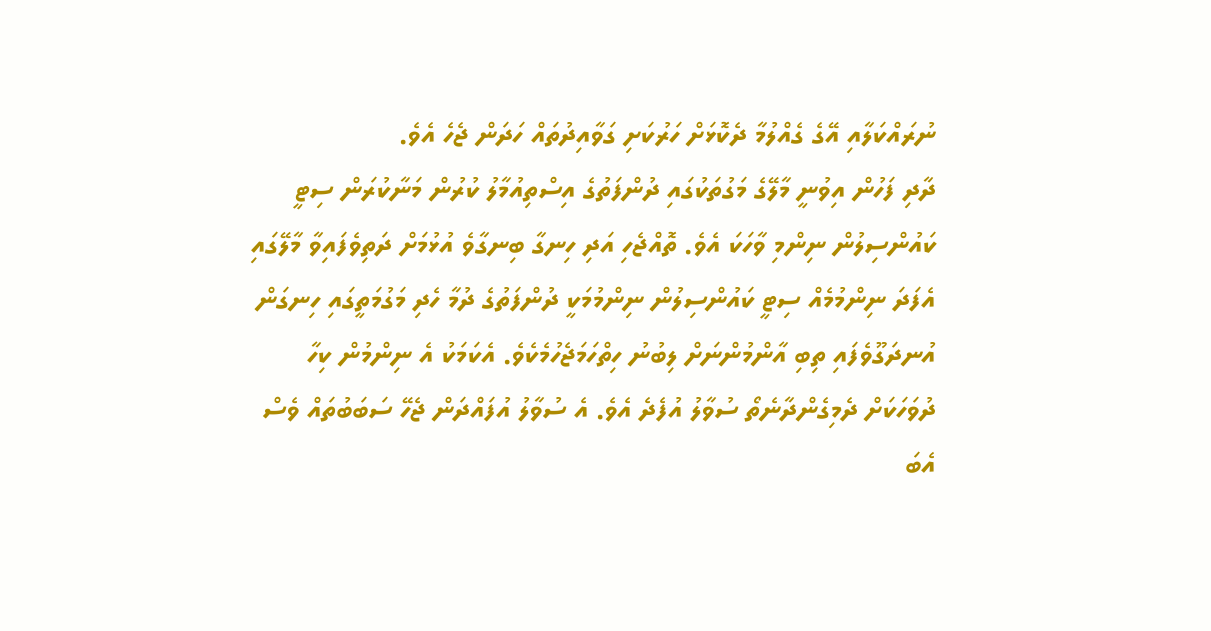ނުރައްކަލާއި އޭގެ ގެއްލުމާ ދެކޮޅަށް ހަރުކަށި ގަވާއިދުތައް ހަދަން ޖެހެ އެވެ.
ދާދި ފަހުން އިވުނީ މާލޭގެ މަގުތަކުގައި ދުންފަތުގެ އިސްތިއުމާލު ކުރުން މަނާކުރަން ސިޓީ ކައުންސިލުން ނިންމި ވާހަކަ އެވެ. ތޮއްޖެހި އަދި ހިނގާ ބިނގާވެ އުޅުމަށް ދަތިވެފައިވާ މާލޭގައި އެފަދަ ނިންމުމެއް ސިޓީ ކައުންސިލުން ނިންމުމަކީ ދުންފަތުގެ ދުމާ ހެދި މަގުމަތީގައި ހިނގަން އުނދަގޫވެފައި ތިބި އާންމުންނަށް ލިބުނު ހިތްހަމަޖެހުމެކެވެ. އެކަމަކު އެ ނިންމުން ކިހާ ދުވަހަކަށް ދެމިގެންދާނެތޯ ސުވާލު އުފެދެ އެވެ. އެ ސުވާލު އުފައްދަން ޖެހޭ ސަބަބުތައް ވެސް އެބަ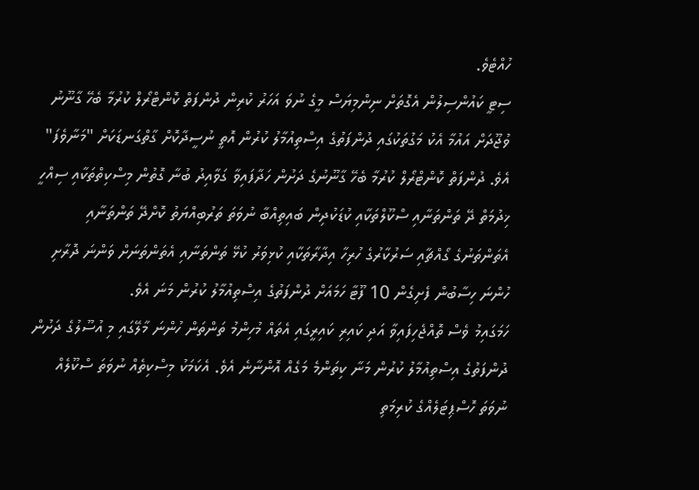ހުއްޓެވެ.
ސިޓީ ކައުންސިލުން އެގޮތަށް ނިންމިޔަސް މީގެ ނުވަ އަހަރު ކުރިން ދުންފަތް ކޮންޓްރޯލް ކުރުމާ ބެހޭ ގާނޫނު ވުޖޫދަށް އައުމާ އެކު މަގުތަކުގައި ދުންފަތުގެ އިސްތިއުމާލު ކުރުން އޮތީ ނުސީދާކޮށް ގާތްގަނޑަކަށް "މަނާވެފަ" އެވެ. ދުންފަތް ކޮންޓްރޯލް ކުރުމާ ބެހޭ ގާނޫނުގެ ދަށުން ހަދާފައިވާ ގަވާއިދު ބުނާ ގޮތުން މިސްކިތްތަކާއި ސިއްހީ ޚިދުމަތް ދޭ ތަންތަނާއި ސްކޫލްތަކާއި ކުޑަކުދިން ބައިތިއްބާ ނުވަތަ ތަރުބިއްޔަތު ކޮށްދޭ ތަންތަނާއި އެތަންތަނުގެ ގޯއްޗާއި ސަރުކާރުގެ ހުރިހާ އިދާރާތަކާއި ކުޅިވަރު ކުޅޭ ތަންތަނާއި އެތަންތަނަށް ވަންނަ ދޮރާށި ހުންނަ ހިސާބުން ފެށިގެން 10 ފޫޓާ ހަމައަށް ދުންފަތުގެ އިސްތިއުމާލު ކުރުން މަނަ އެވެ.
ހަމަގައިމު ވެސް ތޮއްޖެހިފައިވާ އަދި ކައިރި ކައިރީގައި އެތައް މުހިންމު ތަންތަން ހުންނަ މާލޭގައި މި އުސޫލުގެ ދަށުން ދުންފަތުގެ އިސްތިއުމާލު ކުރުން މަނާ ކިތަންމެ މަގެއް އޮންނާނެ އެވެ. އެކަމަކު މިސްކިތެއް ނުވަތަ ސްކޫލެއް ނުވަތަ ހޮސްޕިޓަލެއްގެ ކުރިމަތި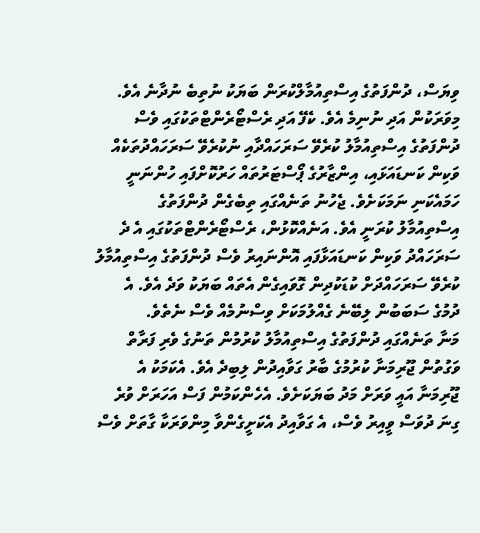ވިޔަސް، ދުންފަތުގެ އިސްތިއުމާލްކުރަން ބަޔަކު ނުތިބެ ނުދާނެ އެވެ.
މިވަރަކުން އަދި ނުނިމެ އެވެ. ކެފޭ އަދި ރެސްޓޯރެންޓްތަކުގައި ވެސް ދުންފަތުގެ އިސްތިއުމާލު ކުރެވޭ ސަރަހައްދާއި ނުކުރެވޭ ސަރަހައްދުތަކެއް ވަކިން ކަނޑައަޅައި، އިންޒާރުގެ ޕޯސްޓަރުތައް ހަރުކޮށްފައި ހުންނަނީ ހަމައެކަނި ނަމަކަށެވެ. ޖެހުނު ތަނެއްގައި ތިބެގެން ދުންފަތުގެ އިސްތިއުމާލު ކުރަނީ އެވެ. އަނެއްކޮޅުން، ރެސްޓޯރެންޓްތަކުގައި އެ ދެ ސަރަހައްދު ވަކިން ކަނޑައަޅާފައި އޮންނައިރު ވެސް ދުންފަތުގެ އިސްތިއުމާލު ކުރެވޭ ސަރަހައްދަށް ކުޑަކުދިން ގޮވައިގެން އެތައް ބަޔަކު ވަދެ އެވެ. އެ ދުމުގެ ސަބަބުން ލިބޭނެ ގެއްލުމަކަށް ވިސްނުމެއް ވެސް ނެތެވެ.
މަނާ ތަނެއްގައި ދުންފަތުގެ އިސްތިއުމާލު ކުރުމުން ތަނުގެ ވެރި ފަރާތް ވަގުތުން ޖޫރިމަނާ ކުރުމުގެ ބާރު ގަވާއިދުން ލިބިދެ އެވެ. އެކަމަކު އެ ޖޫރިމަނާ އައީ ވަރަށް މަދު ބަޔަކަށެވެ. އެހެންކަމުން ފަސް އަހަރަށް ވުރެ ގިނަ ދުވަސް ވީއިރު ވެސް، އެ ގަވާއިދު އެކަށީގެންވާ މިންވަރަކާ ގާތަށް ވެސް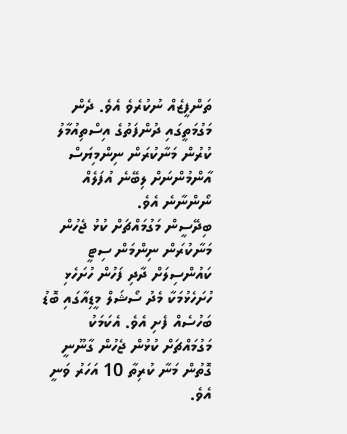ތަންފީޒެއް ނުކުރެވެ އެވެ. ދެން މަގުމަތީގައި ދުންފަތުގެ އިސްތިއުމާލު ކުރުން މަނާކުރަން ނިންމިޔަސް އާންމުންނަށް ލިބޭނެ އުފަލެއް ނޯންނާނެ އެވެ.
ބިދޭސީން މަގުމައްޗަށް ކުޅު ޖެހުން މަނާކުރަން ނިންމަން ސިޓީ ކައުންސިލަށް ދާދި ފަހުން ހުށަހެޅި ހުށަހެޅުމަކާ މެދު ސޯޝަލް މީޑިއާގައި ބޮޑު ބަހުސެއް ފެށި އެވެ. އެކަމަކު މަގުމައްޗަށް ކުޅުން ޖެހުން ގާނޫނީ ގޮތުން މަނާ ކުރިތާ 10 އަހަރު ވަނީ އެވެ.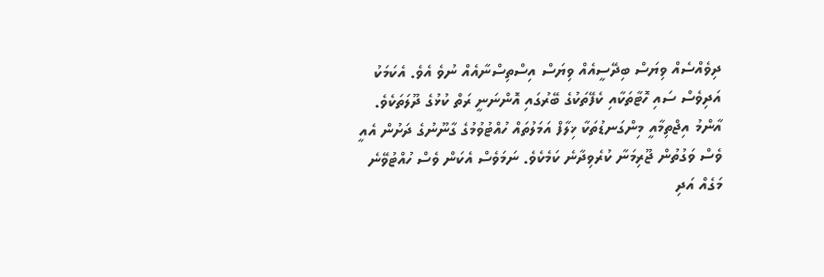ދިވެއްސެއް ވިޔަސް ބިދޭސީއެއް ވިޔަސް އިސްތިސްނާއެއް ނުވެ އެވެ. އެކަމަކު އަދިވެސް ސައި ހޮޓާތަކާއި ކެފޭތަކުގެ ބޭރުގައި އޮންނަނީ ރަތް ކުޅުގެ ދޫލަތަކެވެ. އާންމު އިޖްތިމާއީ މިންގަނޑުތަކާ ޚިލާފް އަމަލުތައް ހުއްޓުވުމުގެ ގާނޫނުގެ ދަށުން އެއީ ވެސް ވަގުތުން ޖޫރިމަނާ ކުރެވިދާނެ ކަމެކެވެ. ނަމަވެސް އެކަން ވެސް ހުއްޓުވޭނެ މަގެއް އަދި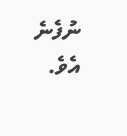ނުފެނެ އެވެ.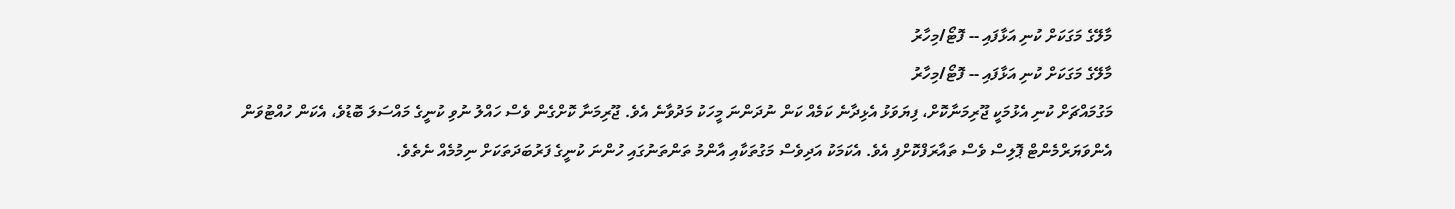މާލޭގެ މަގަކަށް ކުނި އަޅާފައި -- ފޮޓޯ/މިހާރު
މާލޭގެ މަގަކަށް ކުނި އަޅާފައި -- ފޮޓޯ/މިހާރު
މަގުމައްޗަށް ކުނި އެޅުމަކީ ޖޫރިމަނާކޮށް، ފިޔަވަޅު އެޅިދާނެ ކަމެއް ކަން ނުދަންނަ މީހަކު މަދުވާނެ އެވެ. ޖޫރިމަނާ ކޮށްގެން ވެސް ހައްލު ނުވި ކުނީގެ މައްސަލަ ބޮޑުވެ، އެކަން ހުއްޓުވަން އެންވަޔަރްމެންޓް ޕޮލިސް ވެސް ތައާރަފްކޮށްފި އެވެ. އެކަމަކު އަދިވެސް މަގުތަކާއި އާންމު ތަންތަނުގައި ހުންނަ ކުނީގެ ފަރުބަދަތަކަށް ނިމުމެއް ނެތެވެ.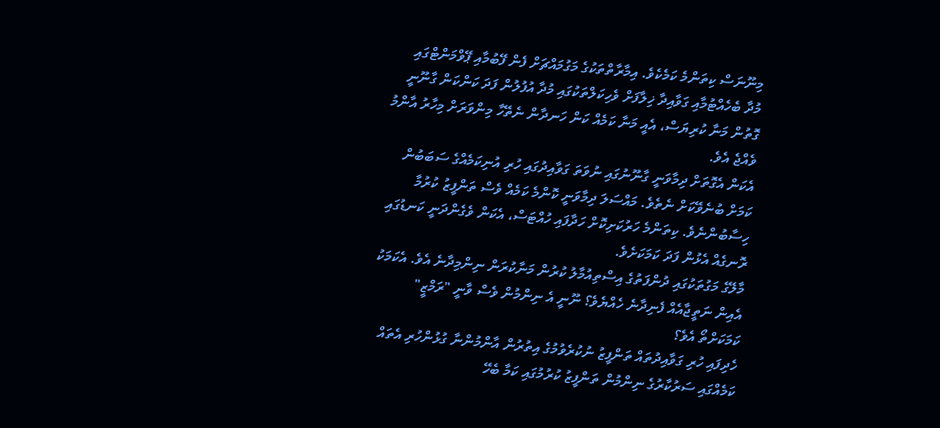މިނޫނަސް ކިތަންމެ ކަމެކެވެ. އިމާރާތްތަކުގެ މަގުމައްޗަށް ފެން ފޭބުމާއި ޕޭވްމަންޓްގައި މުދާ ބެހެއްޓުމާއި ގަވާއިދާ ޚިލާފަށް ވެހިކަލްތަކުގައި މުދާ އުފުލުން ފަދަ ކަންކަން ގާނޫނީ ގޮތުން މަނާ ކުރިޔަސް، އެއީ މަނާ ކަމެއް ކަން ހަނދާން ނެތޭހާ މިންވަރަށް މިހާރު އާންމު ވެއްޖެ އެވެ.
އެކަން އެގޮތަށް ދިމާވަނީ ގާނޫނުގައި ނުވަތަ ގަވާއިދުގައި ހުރި އުނިކަމެއްގެ ސަބަބުން ކަމަށް ބުނެވޭކަށް ނެތެވެ. މައްސަލަ ދިމާވަނީ ކޮންމެ ކަމެއް ވެސް ތަންފީޒު ކުރުމާ ހިސާބުންނެވެ. ކިތަންމެ ހަރުކަށިކޮށް ހަދާފައި ހުއްޓަސް، އެކަން ވެގެންދަނީ ކަނޑުގައި ރޮނގެއް އެޅުން ފަދަ ކަމަކަށެވެ.
މާލޭގެ މަގުތަކުގައި ދުންފަތުގެ އިސްތިއުމާލު ކުރުން މަނާކުރަން ނިންމިދާނެ އެވެ. އެކަމަކު އެއިން ނަތީޖާއެއް ފެނިދާނެ ހެއްޔެވެ؟ ނޫނީ އެ ނިންމުން ވެސް ވާނީ "ރަމްޒީ" ކަމަކަށްތޯ އެވެ؟
ހެދިފައި ހުރި ގަވާއިދުތައް ތަންފީޒު ނުކުރެވުމުގެ އިތުރުން އާންމުންނާ ގުޅުންހުރި އެތައް ކަމެއްގައި ސަރުކާރުގެ ނިންމުން ތަންފީޒު ކުރުމުގައި ކަމާ ބެހޭ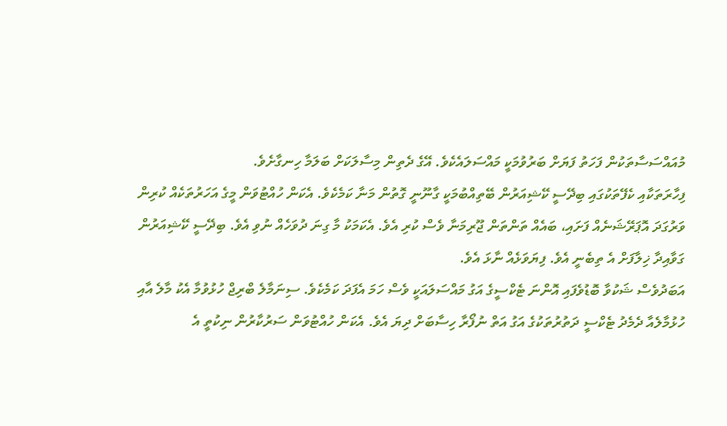މުއައްސަސާތަކުން ފަހަތު ފަޔަށް ބަރުވުމަކީ މައްސަލައެކެވެ. އޭގެ ދެތިން މިސާލަކަށް ބަލަމާ ހިނގާށެވެ.
ފިހާރަތަކާއި ކެފޭތަކުގައި ބިދޭސީ ކޭޝިއަރުން ބޭތިއްބުމަކީ ގާނޫނީ ގޮތުން މަނާ ކަމެކެވެ. އެކަން ހުއްޓުވަން މީގެ އަހަރުތަކެއް ކުރިން ވަރުގަދަ އޮޕަރޭޝަނެއް ފަށައި، ބައެއް ތަންތަން ޖޫރިމަނާ ވެސް ކުރި އެވެ. އެކަމަކު މާ ގިނަ ދުވަހެއް ނުވި އެވެ. ބިދޭސީ ކޭޝިއަރުން ގަވާއިދާ ޚިލާފަށް އެ ތިބެނީ އެވެ. ފިޔަވަޅެއް ނާޅަ އެވެ.
އަބަދުވެސް ޝަކުވާ ބޮޑުވެފައި އޮންނަ ޓެކްސީގެ އަގު މައްސަލައަކީ ވެސް ހަމަ އެފަދަ ކަމެކެވެ. ސިނަމާލެ ބްރިޖް ހުޅުވުމާ އެކު މާލެ އާއި ހުޅުމާލެއާ ދެމެދު ޓެކްސީ ދަތުރުތަކުގެ އަގު އަތް ނުފޯރާ ހިސާބަށް ދިޔަ އެވެ. އެކަން ހުއްޓުވަން ސަރުކާރުން ނިކުތީ އެ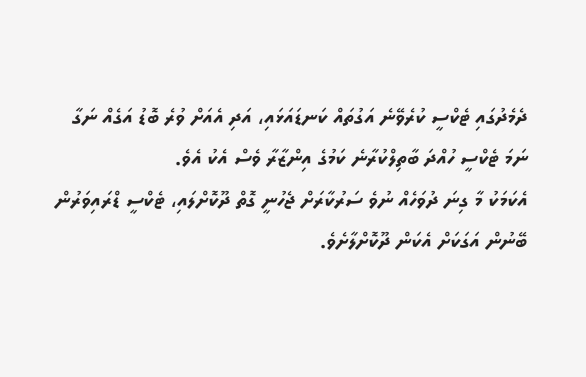ދެމެދުގައި ޓެކްސީ ކުރެވޭނެ އަގުތައް ކަނޑައަޅައި، އަދި އެއަށް ވުރެ ބޮޑު އަގެއް ނަގާ ނަމަ ޓެކްސީ ހުއްދަ ބާތިލްކުރާނެ ކަމުގެ އިންޒާރާ ވެސް އެކު އެވެ.
އެކަމަކު މާ ގިނަ ދުވަހެއް ނުވެ ސަރުކާރަށް ޖެހުނީ ގޮތް ދޫކޮށްލައި، ޓެކްސީ ޑްރައިވަރުން ބޭނުން އަގަކަށް އެކަން ދޫކޮށްލާށެވެ.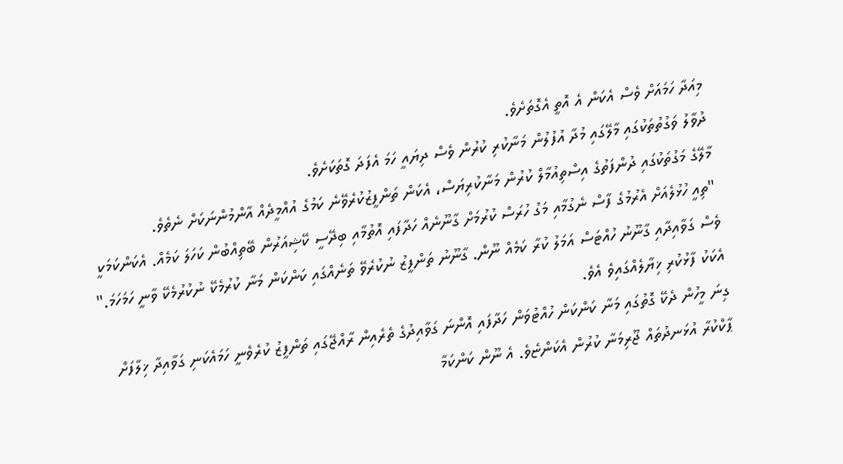މިއަދާ ހަމައަށް ވެސް އެކަން އެ އޮތީ އެގޮތަށެވެ.
ދުވާލު ވަގުތުތަކުގައި މާލޭގައި މުދާ އުފުލުން މަނާކުރި ކުރުން ވެސް ދިޔައީ ހަމަ އެފަދަ ގޮތަކަށެވެ.
މާލޭގެ މަގުތަކުގައި ދުންފަތުގެ އިސްތިއުމާލް ކުރުން މަނާކުރިޔަސް، އެކަން ތަންފީޒުކުރެވޭނެ ކަމުގެ އުއްމީދެއް އާންމުންނަކަށް ނެތެވެ.
"ތިއީ ހުޅުލެއަށް އެރުމުގެ ފާސް ނެގުމާއި މަގު ހުރަސް ކުރުމަށް ގާނޫނެއް ހަދާފައި އޮތުމާއި ބިދޭސީ ކޭޝިއަރުން ބޭތިއްބުން ކަހަލަ ކަމެއް. އެކަންކަމަކީ ވެސް ގަވާއިދާއި ގާނޫނު ހުއްޓަސް އަމަލު ކުރާ ކަމެއް ނޫން. ގާނޫނު ތަންފީޒު ނުކުރެވޭ ތަނެއްގައި ކަންކަން މަނާ ކުރުމެކޭ ނުކުރުމެކޭ ވާނީ ހަމަހަމަ." އެކަކު ފާޅުކުރި ޚިޔާލެއްގައިވެ އެވެ.
ގިނަ މީހުން ދެކޭ ގޮތުގައި މަނާ ކަންކަން ހުއްޓުވަން ހަދާފައި އޮންނަ ގަވާއިދުގެ ތެރެއިން ރާއްޖޭގައި ތަންފީޒު ކުރެވެނީ ހަމައެކަނި ގަވާއިދާ ޚިލާފަށް ޕާކްކުރާ އުޅަނދުތައް ޖޫރިމަނާ ކުރުން އެކަންޏެވެ. އެ ނޫން ކަންކަމާ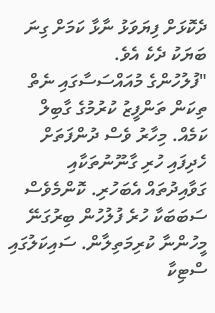ދެކޮޅަށް ފިޔަވަޅު ނާޅާ ކަމަށް ގިނަ ބަޔަކު ދެކެ އެވެ.
"ފުލުހުންގެ މުއައްސަސާގައި ނެތް ތިކަން ތަންފީޒު ކުރުމުގެ ގާބިލް ކަމެއް. މިހާރު ވެސް ދުންފަތަށް ހެދިފައި ހުރި ގާނޫނުތަކާއި ގަވާއިދުތައް އެބަހުރި. ކޮންމެވެސް ސަބަބަކާ ހުރެ ފުލުހުން ބިރުގަނޭ މީހުންނާ ކުރިމަތިލާން. ސައިކަލުގައި ސްޓިކާ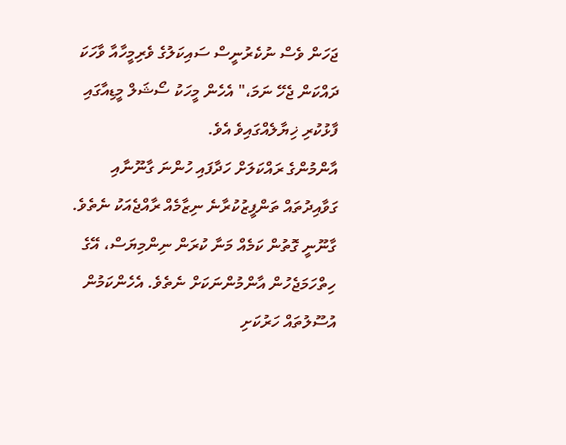ޖަހަން ވެސް ނުކެރުނީސް ސައިކަލުގެ ވެރިމީހާއާ ވާހަކަ ދައްކަން ޖެހޭ ނަމަ،" އެހެން މީހަކު ސޯޝަލް މީޑިއާގައި ފާޅުކުރި ޚިޔާލެއްގައިވެ އެވެ.
އާންމުންގެ ރައްކަލަށް ހަދާފައި ހުންނަ ގާނޫނާއި ގަވާއިދުތައް ތަންފީޒުކުރާނެ ނިޒާމެއް ރާއްޖެއަކު ނެތެވެ. ގާނޫނީ ގޮތުން ކަމެއް މަނާ ކުރަން ނިންމިޔަސް، އޭގެ ހިތްހަމަޖެހުން އާންމުންނަކަށް ނެތެވެ. އެހެންކަމުން އުސޫލުތައް ހަރުކަށި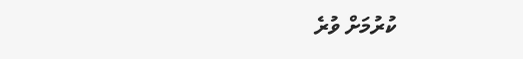ކުރުމަށް ވުރެ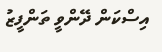އިސްކަން ދޭންވީ ތަންފީޒު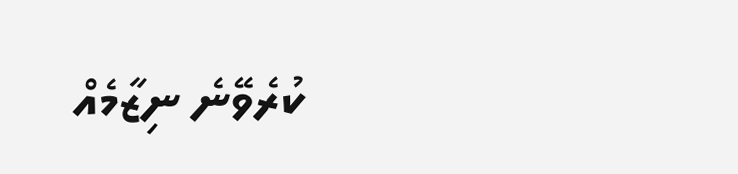ކުރެވޭނެ ނިޒާމެއް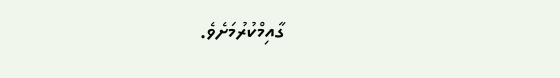ގާއިމްކުރުމަށެވެ.